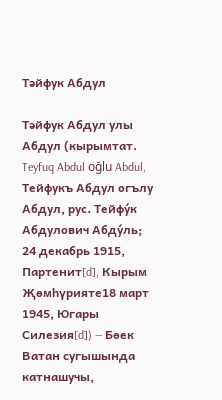Тәйфук Абдул

Тәйфук Абдул улы Абдул (кырымтат. Teyfuq Abdul oğlu Abdul, Тейфукъ Абдул огълу Абдул, рус. Тейфу́к Абдулович Абду́ль; 24 декабрь 1915, Партенит[d], Кырым Җөмһүрияте18 март 1945, Югары Силезия[d]) — Бөек Ватан сугышында катнашучы,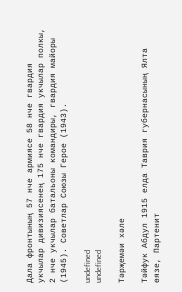Дала фронтының 57 нче армиясе 58 нче гвардия укчылар дивизиясенең 175 нче гвардия укчылар полкы, 2 нче укчылар батальоны командиры, гвардия майоры (1945). Советлар Союзы Герое (1943).

undefined
undefined

Тәрҗемәи хәле

Тәйфук Абдул 1915 елда Таврия губернасының Ялта өязе, Партенит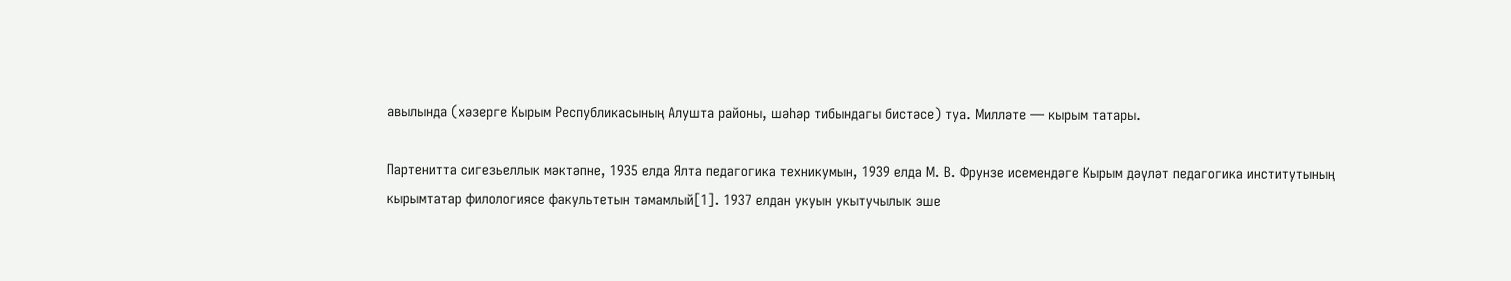авылында (хәзерге Кырым Республикасының Алушта районы, шәһәр тибындагы бистәсе) туа. Милләте — кырым татары.

Партенитта сигезьеллык мәктәпне, 1935 елда Ялта педагогика техникумын, 1939 елда М. В. Фрунзе исемендәге Кырым дәүләт педагогика институтының кырымтатар филологиясе факультетын тәмамлый[1]. 1937 елдан укуын укытучылык эше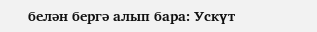белән бергә алып бара: Ускүт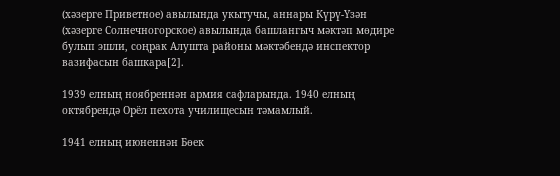(хәзерге Приветное) авылында укытучы, аннары Күрү-Үзән (хәзерге Солнечногорское) авылында башлангыч мәктәп мөдире булып эшли, соңрак Алушта районы мәктәбендә инспектор вазифасын башкара[2].

1939 елның ноябреннән армия сафларында. 1940 елның октябрендә Орёл пехота училищесын тәмамлый.

1941 елның июненнән Бөек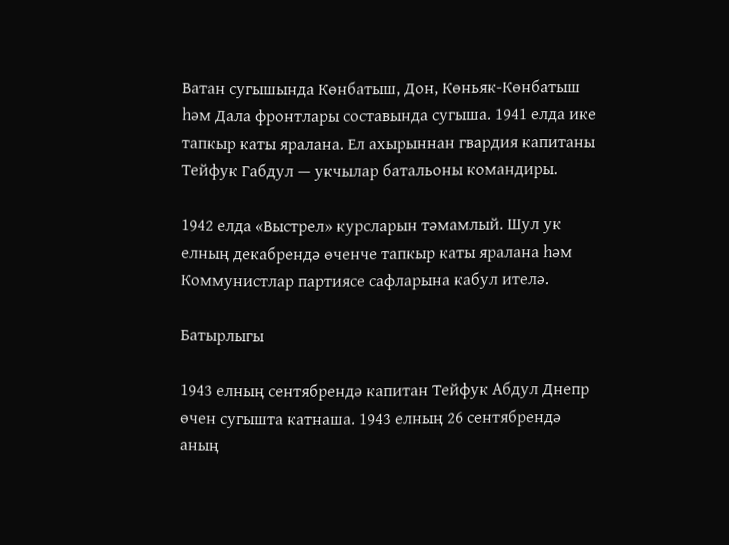Ватан сугышында Көнбатыш, Дон, Көньяк-Көнбатыш һәм Дала фронтлары составында сугыша. 1941 елда ике тапкыр каты яралана. Ел ахырыннан гвардия капитаны Тейфук Габдул — укчылар батальоны командиры.

1942 елда «Выстрел» курсларын тәмамлый. Шул ук елның декабрендә өченче тапкыр каты яралана һәм Коммунистлар партиясе сафларына кабул ителә.

Батырлыгы

1943 елның сентябрендә капитан Тейфук Абдул Днепр өчен сугышта катнаша. 1943 елның 26 сентябрендә аның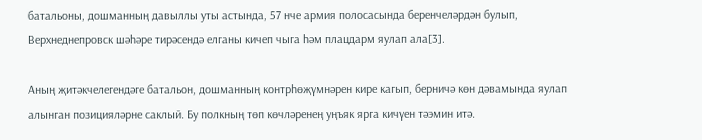батальоны, дошманның давыллы уты астында, 57 нче армия полосасында беренчеләрдән булып, Верхнеднепровск шәһәре тирәсендә елганы кичеп чыга һәм плацдарм яулап ала[3].

Аның җитәкчелегендәге батальон, дошманның контрһөҗүмнәрен кире кагып, берничә көн дәвамында яулап алынган позицияләрне саклый. Бу полкның төп көчләренең уңъяк ярга кичүен тәэмин итә.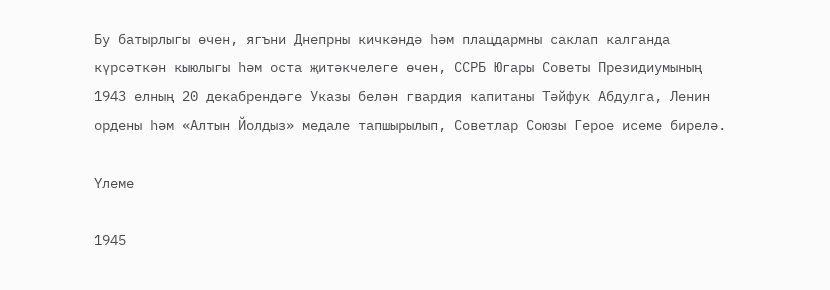Бу батырлыгы өчен, ягъни Днепрны кичкәндә һәм плацдармны саклап калганда күрсәткән кыюлыгы һәм оста җитәкчелеге өчен, ССРБ Югары Советы Президиумының 1943 елның 20 декабрендәге Указы белән гвардия капитаны Тәйфук Абдулга, Ленин ордены һәм «Алтын Йолдыз» медале тапшырылып, Советлар Союзы Герое исеме бирелә.

Үлеме

1945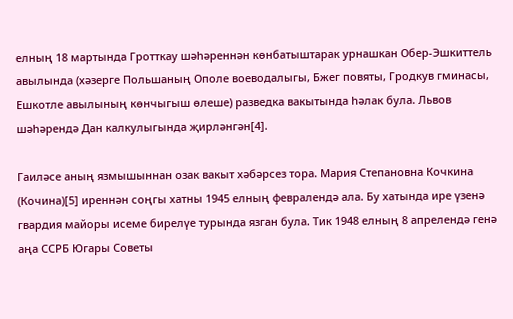елның 18 мартында Гротткау шәһәреннән көнбатыштарак урнашкан Обер-Эшкиттель авылында (хәзерге Польшаның Ополе воеводалыгы, Бжег повяты, Гродкув гминасы, Ешкотле авылының көнчыгыш өлеше) разведка вакытында һәлак була. Львов шәһәрендә Дан калкулыгында җирләнгән[4].

Гаиләсе аның язмышыннан озак вакыт хәбәрсез тора. Мария Степановна Кочкина (Кочина)[5] иреннән соңгы хатны 1945 елның февралендә ала. Бу хатында ире үзенә гвардия майоры исеме бирелүе турында язган була. Тик 1948 елның 8 апрелендә генә аңа ССРБ Югары Советы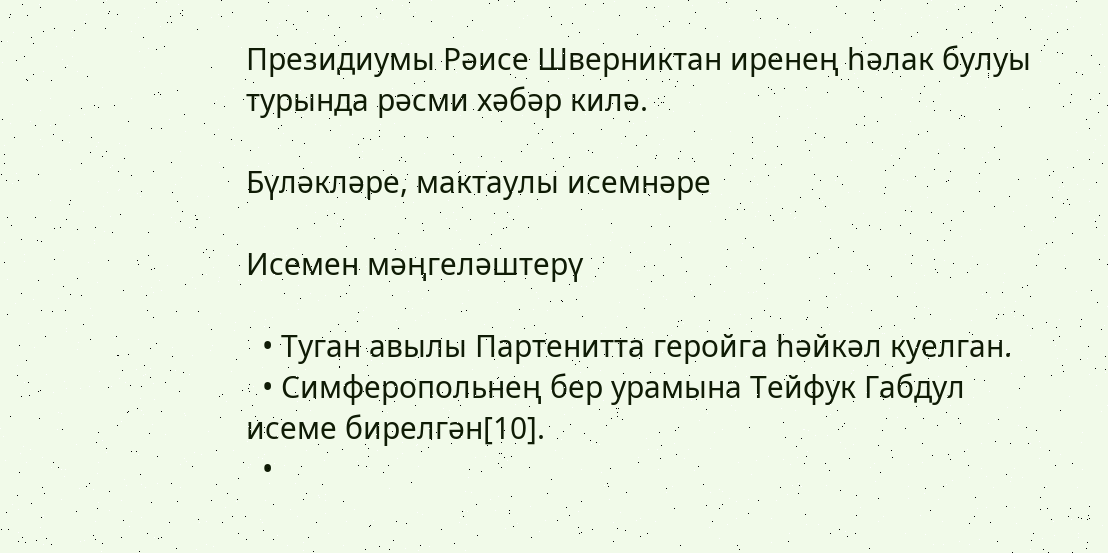Президиумы Рәисе Шверниктан иренең һәлак булуы турында рәсми хәбәр килә.

Бүләкләре, мактаулы исемнәре

Исемен мәңгеләштерү

  • Туган авылы Партенитта геройга һәйкәл куелган.
  • Симферопольнең бер урамына Тейфук Габдул исеме бирелгән[10].
  •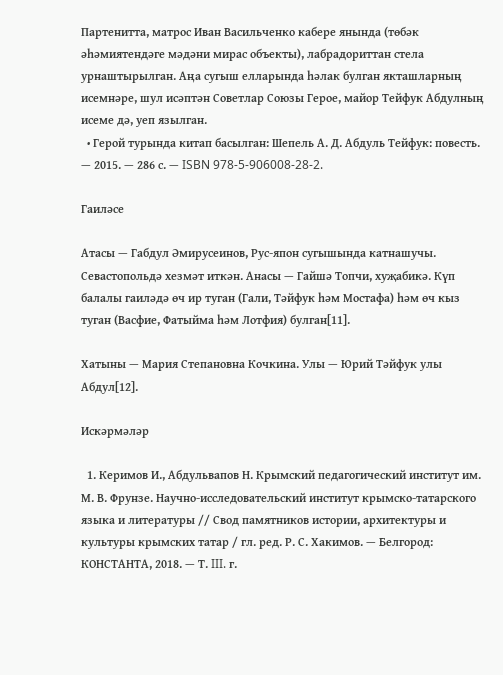Партенитта, матрос Иван Васильченко кабере янында (төбәк әһәмиятендәге мәдәни мирас объекты), лабрадориттан стела урнаштырылган. Аңа сугыш елларында һәлак булган якташларның исемнәре, шул исәптән Советлар Союзы Герое, майор Тейфук Абдулның исеме дә, уеп язылган.
  • Герой турында китап басылган: Шепель А. Д. Абдуль Тейфук: повесть. — 2015. — 286 с. — ISBN 978-5-906008-28-2.

Гаиләсе

Атасы — Габдул Әмирусеинов, Рус-япон сугышында катнашучы. Севастопольдә хезмәт иткән. Анасы — Гайшә Топчи, хуҗабикә. Күп балалы гаиләдә өч ир туган (Гали, Тәйфук һәм Мостафа) һәм өч кыз туган (Васфие, Фатыйма һәм Лотфия) булган[11].

Хатыны — Мария Степановна Кочкина. Улы — Юрий Тәйфук улы Абдул[12].

Искәрмәләр

  1. Керимов И., Абдульвапов Н. Крымский педагогический институт им. М. В. Фрунзе. Научно-исследовательский институт крымско-татарского языка и литературы // Свод памятников истории, архитектуры и культуры крымских татар / гл. ред. Р. С. Хакимов. — Белгород: КОНСТАНТА, 2018. — Т. III. г.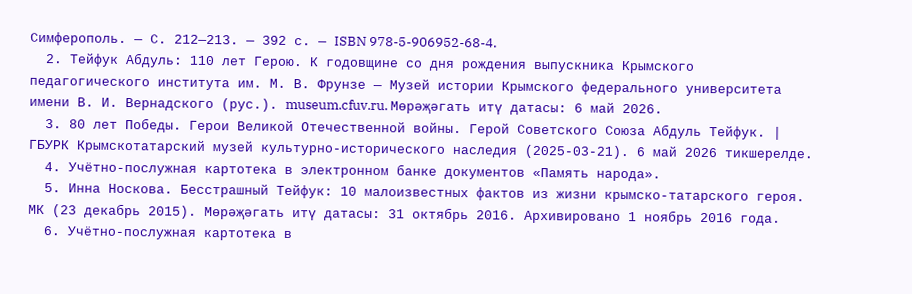Симферополь. — С. 212—213. — 392 с. — ISBN 978-5-906952-68-4.
  2. Тейфук Абдуль: 110 лет Герою. К годовщине со дня рождения выпускника Крымского педагогического института им. М. В. Фрунзе — Музей истории Крымского федерального университета имени В. И. Вернадского (рус.). museum.cfuv.ru. Мөрәҗәгать итү датасы: 6 май 2026.
  3. 80 лет Победы. Герои Великой Отечественной войны. Герой Советского Союза Абдуль Тейфук. | ГБУРК Крымскотатарский музей культурно-исторического наследия (2025-03-21). 6 май 2026 тикшерелде.
  4. Учётно-послужная картотека в электронном банке документов «Память народа».
  5. Инна Носкова. Бесстрашный Тейфук: 10 малоизвестных фактов из жизни крымско-татарского героя. МК (23 декабрь 2015). Мөрәҗәгать итү датасы: 31 октябрь 2016. Архивировано 1 ноябрь 2016 года.
  6. Учётно-послужная картотека в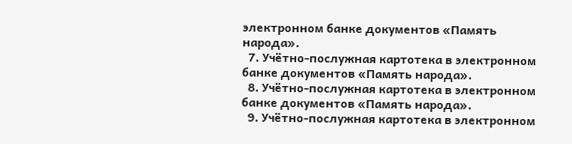электронном банке документов «Память народа».
  7. Учётно-послужная картотека в электронном банке документов «Память народа».
  8. Учётно-послужная картотека в электронном банке документов «Память народа».
  9. Учётно-послужная картотека в электронном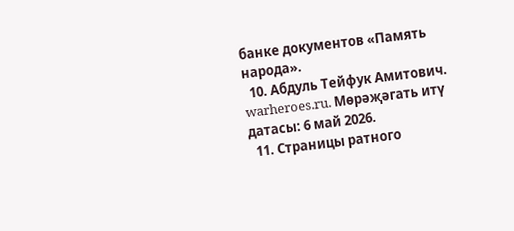банке документов «Память народа».
  10. Абдуль Тейфук Амитович. warheroes.ru. Мөрәҗәгать итү датасы: 6 май 2026.
  11. Страницы ратного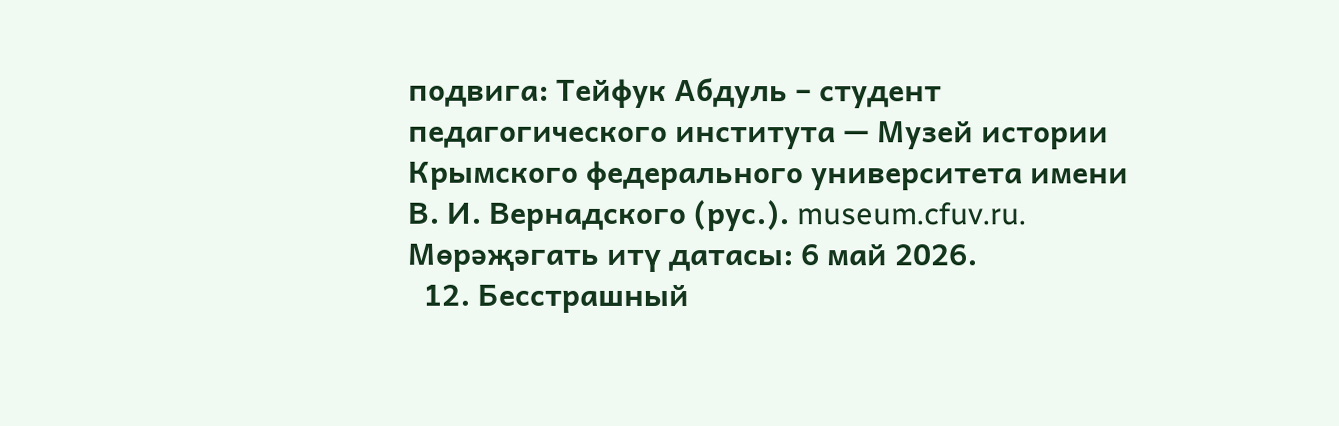подвига: Тейфук Абдуль – студент педагогического института — Музей истории Крымского федерального университета имени В. И. Вернадского (рус.). museum.cfuv.ru. Мөрәҗәгать итү датасы: 6 май 2026.
  12. Бесстрашный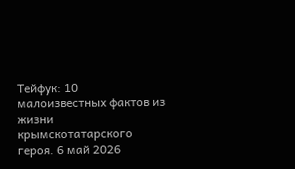Тейфук: 10 малоизвестных фактов из жизни крымскотатарского героя. 6 май 2026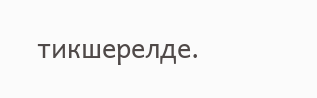тикшерелде.